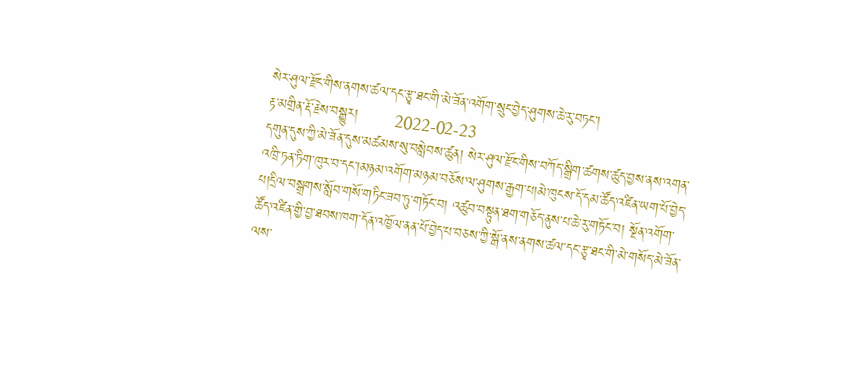སེར་ཤུལ་རྫོང་གིས་ནགས་ཚལ་དང་རྩྭ་ཐང་གི་མེ་ཟོན་འགོག་སྲུང་བྱེད་ཤུགས་ཆེ་རུ་བཏང་།
རྟ་མགྲིན་རྡོ་རྗེས་བསྒྱུར།        2022-02-23
དགུན་དུས་ཀྱི་མེ་ཟོན་དུས་མཚམས་སུ་བསླེབས་ཚུན། སེར་ཤུལ་རྫོང་གིས་བཀོད་སྒྲིག་ཚགས་ཚུད་བྱས་ནས་འགན་འཁྲི་ཏན་ཏིག་ཁུར་བ་དང་།མཉམ་འགོག་མཉམ་བཅོས་ལ་ཤུགས་རྒྱག་པ།མེ་ཁུངས་དོ་དམ་ཚོད་འཛིན་ཡག་པོ་བྱེད་པ།དྲིལ་བསྒྲགས་སློབ་གསོ་གཏིང་ཟབ་ཏུ་གཏོང་བ། འཚུབ་བསྟུན་ཐག་གཅོད་ནུས་པ་ཆེ་རུ་གཏོང་བ། སྔོན་འགོག་ཚོད་འཛིན་གྱི་བྱ་ཐབས་ཁག་དོན་འཁྱོལ་ནན་པོ་བྱེད་པ་བཅས་ཀྱི་སྒོ་ནས་ནགས་ཚལ་དང་རྩྭ་ཐང་གི་མེ་གསོད་མེ་ཟོན་ལས་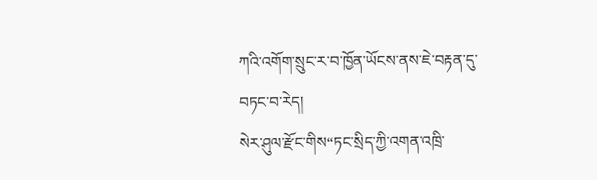ཀའི་འགོག་སྲུང་ར་བ་ཁྱོན་ཡོངས་ནས་ཇེ་བརྟན་དུ་བཏང་བ་རེད།
སེར་ཤུལ་རྫོང་གིས“ཏང་སྲིད་ཀྱི་འགན་འཁྲི་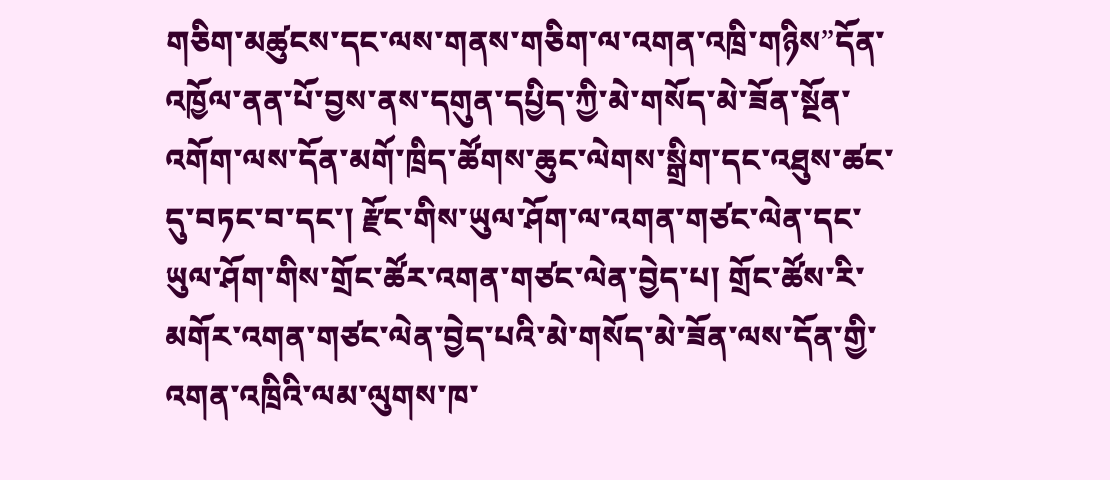གཅིག་མཚུངས་དང་ལས་གནས་གཅིག་ལ་འགན་འཁྲི་གཉིས”དོན་འཁྱོལ་ནན་པོ་བྱས་ནས་དགུན་དཔྱིད་ཀྱི་མེ་གསོད་མེ་ཟོན་སྔོན་འགོག་ལས་དོན་མགོ་ཁྲིད་ཚོགས་ཆུང་ལེགས་སྒྲིག་དང་འཐུས་ཚང་དུ་བཏང་བ་དང་། རྫོང་གིས་ཡུལ་ཤོག་ལ་འགན་གཙང་ལེན་དང་ཡུལ་ཤོག་གིས་གྲོང་ཚོར་འགན་གཙང་ལེན་བྱེད་པ། གྲོང་ཚོས་རི་མགོར་འགན་གཙང་ལེན་བྱེད་པའི་མེ་གསོད་མེ་ཟོན་ལས་དོན་གྱི་འགན་འཁྲིའི་ལམ་ལུགས་ཁ་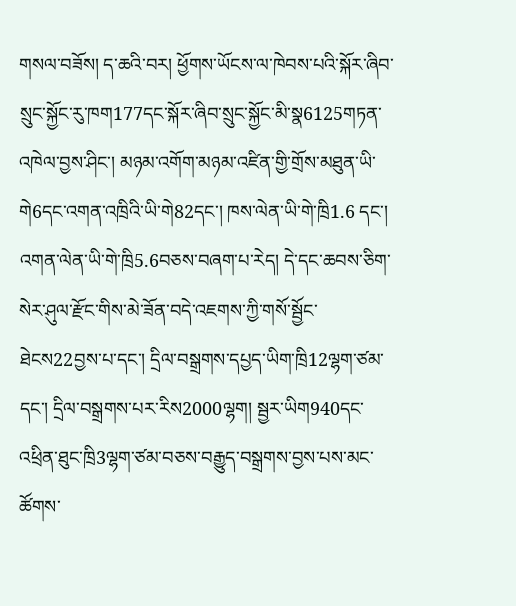གསལ་བཟོས། ད་ཆའི་བར། ཕྱོགས་ཡོངས་ལ་ཁེབས་པའི་སྐོར་ཞིབ་སྲུང་སྐྱོང་རུ་ཁག177དང་སྐོར་ཞིབ་སྲུང་སྐྱོང་མི་སྣ6125གཏན་འཁེལ་བྱས་ཤིང་། མཉམ་འགོག་མཉམ་འཛིན་གྱི་གྲོས་མཐུན་ཡི་གེ6དང་འགན་འཁྲིའི་ཡི་གེ82དང་། ཁས་ལེན་ཡི་གེ་ཁྲི1.6 དང་། འགན་ལེན་ཡི་གེ་ཁྲི5.6བཅས་བཞག་པ་རེད། དེ་དང་ཆབས་ཅིག་སེར་ཤུལ་རྫོང་གིས་མེ་ཟོན་བདེ་འཇགས་ཀྱི་གསོ་སྦྱོང་ཐེངས22བྱས་པ་དང་། དྲིལ་བསྒྲགས་དཔྱད་ཡིག་ཁྲི12ལྷག་ཙམ་དང་། དྲིལ་བསྒྲགས་པར་རིས2000ལྷག། སྦྱར་ཡིག940དང་འཕྲིན་ཐུང་ཁྲི3ལྷག་ཙམ་བཅས་བརྒྱུད་བསྒྲགས་བྱས་པས་མང་ཚོགས་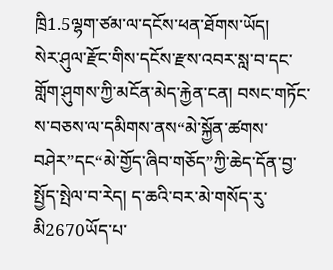ཁྲི1.5ལྷག་ཙམ་ལ་དངོས་ཕན་ཐོགས་ཡོད།
སེར་ཤུལ་རྫོང་གིས་དངོས་རྫས་འབར་སླ་བ་དང་གློག་ཤུགས་ཀྱི་མངོན་མེད་རྐྱེན་ངན། བསང་གཏོང་ས་བཅས་ལ་དམིགས་ནས“མེ་སྐྱོན་ཚགས་བཤེར”དང“མེ་གྱོད་ཞིབ་གཅོད”ཀྱི་ཆེད་དོན་བྱ་སྤྱོད་སྤེལ་བ་རེད། ད་ཆའི་བར་མེ་གསོད་རུ་མི2670ཡོད་པ་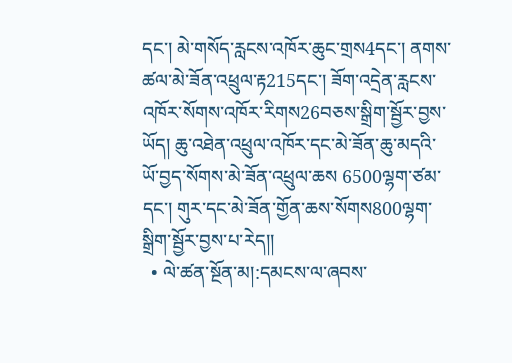དང་། མེ་གསོད་རླངས་འཁོར་ཆུང་གྲས4དང་། ནགས་ཚལ་མེ་ཟོན་འཕྲུལ་རྟ215དང་། ཟོག་འདྲེན་རླངས་འཁོར་སོགས་འཁོར་རིགས26བཅས་སྒྲིག་སྦྱོར་བྱས་ཡོད། ཆུ་འཐེན་འཕྲུལ་འཁོར་དང་མེ་ཟོན་ཆུ་མདའི་ཡོ་བྱད་སོགས་མེ་ཟོན་འཕྲུལ་ཆས 6500ལྷག་ཙམ་དང་། གུར་དང་མེ་ཟོན་གྱོན་ཆས་སོགས800ལྷག་སྒྲིག་སྦྱོར་བྱས་པ་རེད།།
  • ལེ་ཚན་སྔོན་མ།:དམངས་ལ་ཞབས་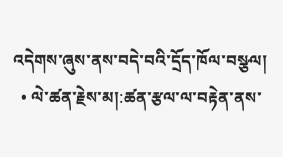འདེགས་ཞུས་ནས་བདེ་བའི་དྲོད་ཁོལ་བསྩལ།
  • ལེ་ཚན་རྗེས་མ།:ཚན་རྩལ་ལ་བརྟེན་ནས་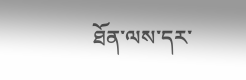ཐོན་ལས་དར་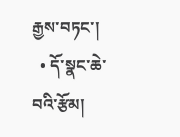རྒྱས་བཏང་།
  • དོ་སྣང་ཆེ་བའི་རྩོམ།